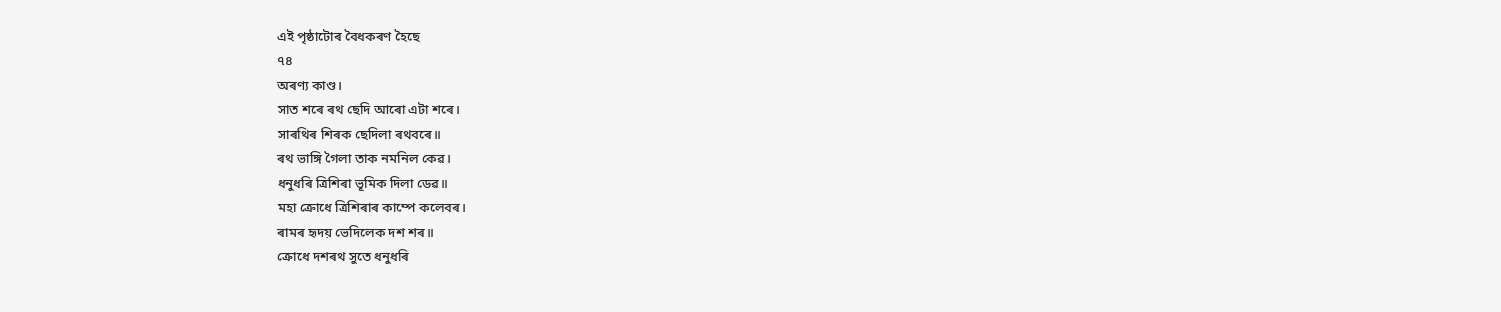এই পৃষ্ঠাটোৰ বৈধকৰণ হৈছে
৭৪
অৰণ্য কাণ্ড।
সাত শৰে ৰথ ছেদি আৰো এটা শৰে।
সাৰথিৰ শিৰক ছেদিলা ৰথবৰে॥
ৰথ ভাঙ্গি গৈলা তাক নমনিল কেৱ।
ধনুধৰি ত্ৰিশিৰা ভূমিক দিলা ডেৱ॥
মহা ক্ৰোধে ত্ৰিশিৰাৰ কাম্পে কলেবৰ।
ৰামৰ হৃদয় ভেদিলেক দশ শৰ॥
ক্ৰোধে দশৰথ সুতে ধনুধৰি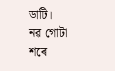ডাটি।
নৱ গোটা শৰে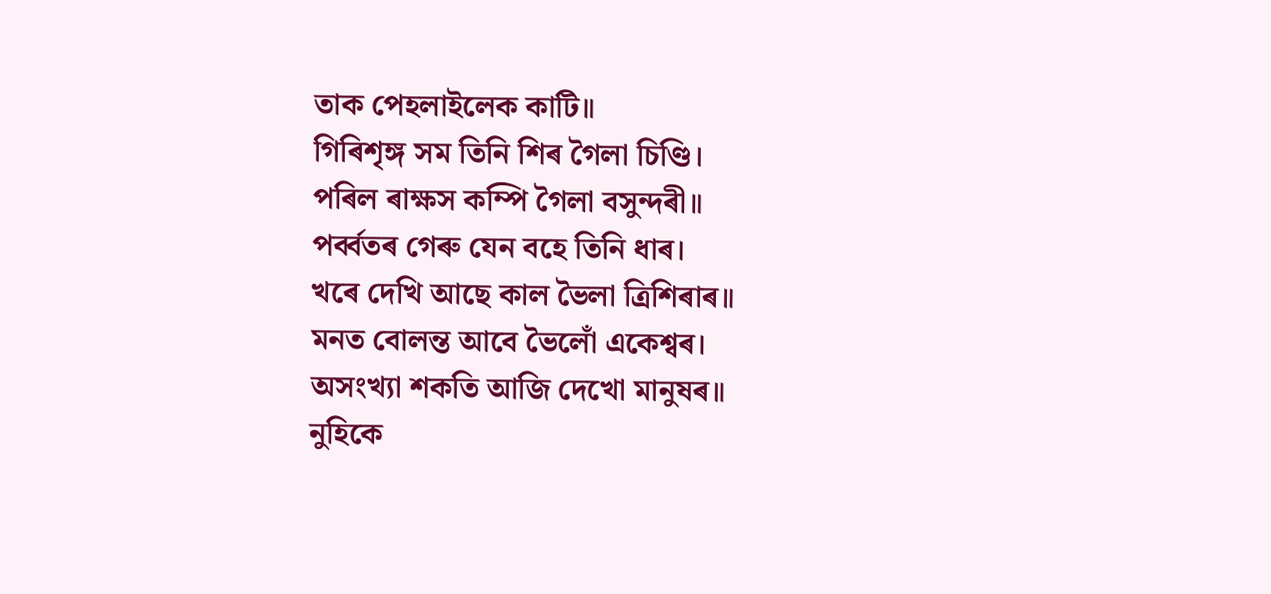তাক পেহলাইলেক কাটি॥
গিৰিশৃঙ্গ সম তিনি শিৰ গৈলা চিণ্ডি।
পৰিল ৰাক্ষস কম্পি গৈলা বসুন্দৰী॥
পৰ্ব্বতৰ গেৰু যেন বহে তিনি ধাৰ।
খৰে দেখি আছে কাল ভৈলা ত্ৰিশিৰাৰ॥
মনত বোলন্ত আবে ভৈলোঁ একেশ্বৰ।
অসংখ্যা শকতি আজি দেখো মানুষৰ॥
নুহিকে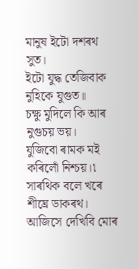মানুষ ইটো দশৰথ সুত।
ইটো যুদ্ধ তেজিবাক নুহিকে যুগুত॥
চক্ষু মুদিলে কি আৰ নুগুচয় ভয়।
যুজিবো ৰামক মই কৰিলোঁ নিশ্চয়।৷
সাৰথিক বলে খৰে শীঘ্ৰে ডাকৰথ।
আজিসে দেখিবি মোৰ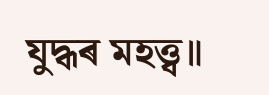যুদ্ধৰ মহত্ত্ব॥